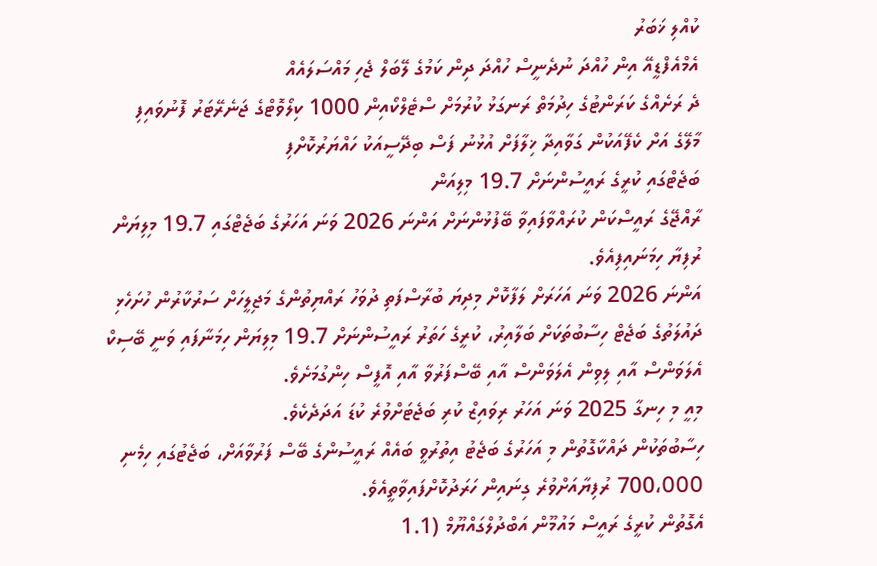ކުއްލި ޚަބަރު
އެމްއެފްޑީއޭ އިން ހުއްދަ ނުދެނީސް ހުއްދަ ދިން ކަމުގެ ލޭބަލް ޖެހި މައްސަލައެއް
ދެ ރަށެއްގެ ކަރަންޓުގެ ހިދުމަތް ރަނގަޅު ކުރުމަށް ސްޓެލްކޯއިން 1000 ކިލޯވޮޓްގެ ޖަނެރޭޓަރު ފޮނުވައިފި
މާލޭގެ އަށް ކެފޭއަކުން ގަވާއިދާ ޚިލާފަށް އުޅުނު ފަސް ބިދޭސީއަކު ހައްޔަރުކޮށްފި
ބަޖެޓްގައި ކުރީގެ ރައީސުންނަށް 19.7 މިލިއަން
ރާއްޖޭގެ ރައީސްކަން ކުރައްވާފައިވާ ބޭފުޅުންނަށް އަންނަ 2026 ވަނަ އަހަރުގެ ބަޖެޓްގައި 19.7 މިލިޔަން ރުފިޔާ ހިމަނައިފިއެވެ.
އަންނަ 2026 ވަނަ އަހަރަށް ލަފާކޮށް މިދިޔަ ބުރާސްފަތި ދުވަހު ރައްޔިތުންގެ މަޖިލީހަށް ސަރުކާރުން ހުށަހެޅި ދައުލަތުގެ ބަޖެޓް ހިސާބުތަކަށް ބަލާއިރު، ކުރީގެ ހަތަރު ރައީސުންނަށް 19.7 މިލިޔަން ހިމަނާފައި ވަނީ ބޭސިކް އެލަވަންސް އާއި ލިވިން އެލަވަންސް އާއި ބޭސްފަރުވާ އާއި އޮފީސް ހިންގުމަށެވެ.
މިއީ މި ހިނގާ 2025 ވަނަ އަހަރު ރިވައިޒް ކުރި ބަޖެޓަށްވުރެ ކުޑަ އަދަދެކެވެ.
ހިސާބުތަކުން ދައްކާގޮތުން މި އަހަރުގެ ބަޖެޓު އިތުރުވީ ބައެއް ރައީސުންގެ ބޭސް ފަރުވާއަށް، ބަޖެޓުގައި ހިމެނި 700،000 ރުފިޔާއަށްވުރެ ގިނައިން ހަރަދުކޮށްފައިވާތީއެވެ.
އެގޮތުން ކުރީގެ ރައީސް މައުމޫން އަބްދުލްގައްޔޫމް (1.1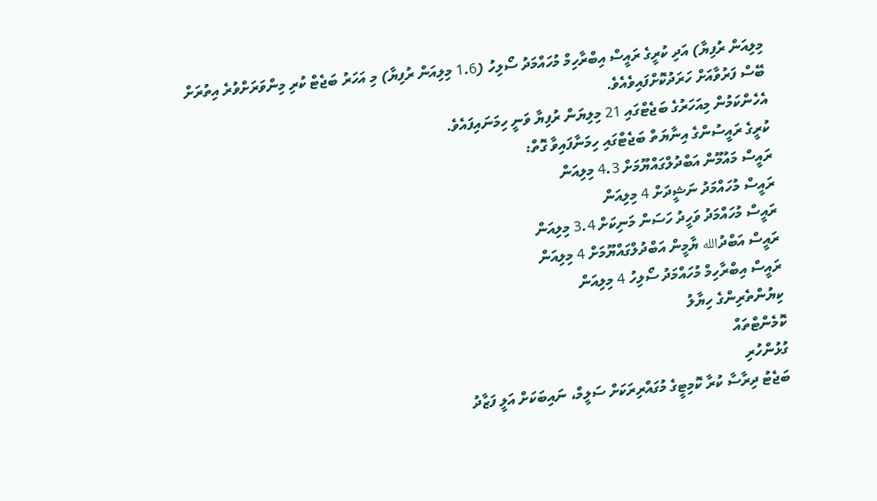މިލިއަން ރުފިޔާ) އަދި ކުރީގެ ރައީސް އިބްރާހިމް މުހައްމަދު ސޯލިހު (1.6 މިލިއަން ރުފިޔާ) މި އަހަރު ބަޖެޓް ކުރި މިންވަރަށްވުރެ އިތުރަށް ބޭސް ފަރުވާއަށް ހަރަދުކޮށްފައިވެއެވެ.
އެހެންކަމުން މިއަހަރުގެ ބަޖެޓްގައި 21 މިލިޔަން ރުފިޔާ ވަނީ ހިމަނައިފައެވެ.
ކުރީގެ ރައީސުންގެ އިނާޔަތް ބަޖެޓްގައި ހިމަނާފައިވާ ގޮތް:
ރައީސް މައުމޫން އަބްދުލްގައްޔޫމަށް 4.3 މިލިއަން
ރައީސް މުހައްމަދު ނަޝީދަށް 4 މިލިއަން
ރައީސް މުހައްމަދު ވަހީދު ހަސަން މަނިކަށް 3.4 މިލިއަން
ރައީސް އަބްދުالله ޔާމީން އަބްދުލްގައްޔޫމަށް 4 މިލިއަން
ރައީސް އިބްރާހިމް މުހައްމަދު ސޯލިހު 4 މިލިއަން
ކިޔުންތެރިންގެ ހިޔާލު
ކޮމެންޓްތައް
ގުޅުންހުރި
ބަޖެޓު ދިރާސާ ކުރާ ކޮމިޓީގެ މުގައްރިރަކަށް ސަލީމް، ނައިބަކަށް އަލީ ފަޒާދު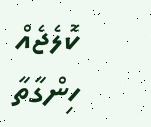ކޮލެޖެއް ހިންގާތާ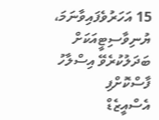15 އަހަރުވެފައިވާނަމަ، ޔުނިވާސިޓީއަކަށް ބަދަލުކުރެވޭ އިސްލާހު ފާސްކޮށްފި
އެސްއީޒެޑް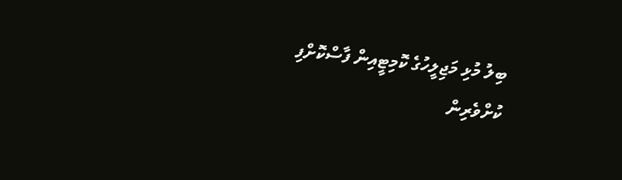ބިލު މުޅި މަޖިލީހުގެ ކޮމިޓީއިން ފާސްކޮށްފި
ކުށްވެރިން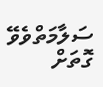ސަލާމަތްވެވޭ ގޮތަށް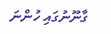ގާނޫނުގައި ހުންނަ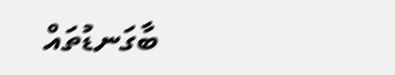ބާގަނޑުތައް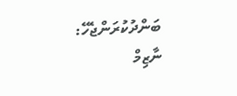ބަންދުކުރަންޖެހޭ: ނާޒިމް